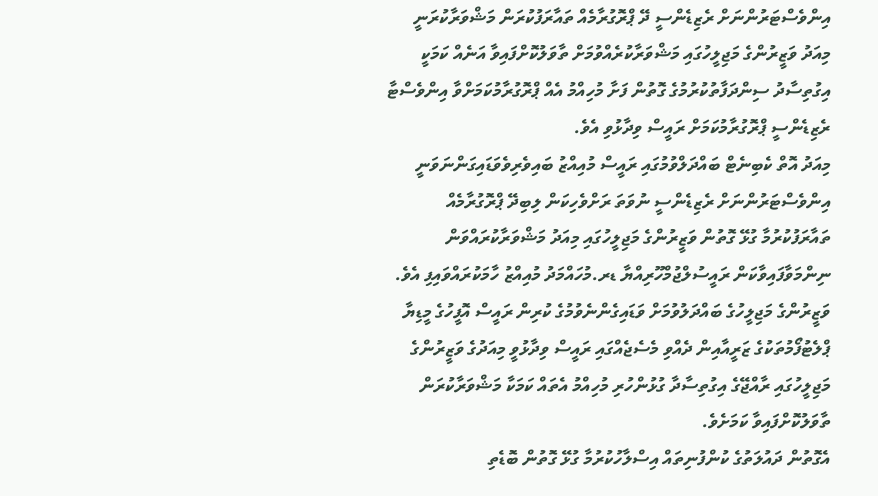އިންވެސްޓަރުންނަށް ރެޒިޑެންސީ ދޭ ޕްރޮގުރާމެއް ތައާރަފުކުރަން މަޝްވަރާކުރަނީ
މިއަދު ވަޒީރުންގެ މަޖިލީހުގައި މަޝްވަރާކުރެއްވުމަށް ތާވަލުކޮށްފައިވާ އަނެއް ކަމަކީ އިގުތިސާދު ސިންދަފާތުކުރުމުގެ ގޮތުން ފަށާ މުހިއްމު އެއް ޕްރޮގުރާމުކަމަށްވާ އިންވެސްޓާ ރެޒިޑެންސީ ޕްރޮގުރާމުކަމަށް ރައީސް ވިދާޅުވި އެވެ.
މިއަދު އޮތް ކެބިނެޓް ބައްދަލްވުމުގައި ރައީސް މުއިއްޒު ބައިވެރިވެވަޑައިގަންނަވަނީ
އިންވެސްޓަރުންނަށް ރެޒިޑެންސީ ނުވަތަ ރަށްވެހިކަން ލިބިދޭ ޕްރޮގުރާމެއް ތައާރަފުކުރުމާ ގުޅޭ ގޮތުން ވަޒީރުންގެ މަޖިލީހުގައި މިއަދު މަޝްވަރާކުރައްވަން ނިންމަވާފައިވާކަން ރައީސުލްޖުމްހޫރިއްޔާ ޑރ.މުހައްމަދު މުއިއްޒު ހާމަކުރައްވައިފި އެވެ.
ވަޒީރުންގެ މަޖިލީހުގެ ބައްދަލުވުމަށް ވަޑައިގެންނެވުމުގެ ކުރިން ރައީސް އޮފީހުގެ މީޑިޔާ ޕްލެޓުފޯމުތަކުގެ ޒަރީއާއިން ދެއްވި މެސެޖެއްގައި ރައީސް ވިދާޅުވީ މިއަދުގެ ވަޒީރުންގެ މަޖިލީހުގައި ރާއްޖޭގެ އިގުތިސާދާ ގުޅުންހުރި މުހިއްމު އެތައް ކަމަކާ މަޝްވަރާކުރަން ތާވަލުކޮށްފައިވާ ކަމަށެވެ.
އެގޮތުން ދައުލަތުގެ ކުންފުނިތައް އިސްލާހުކުރުމާ ގުޅޭ ގޮތުން ބޮޑެތި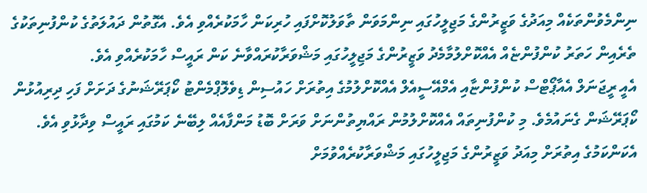ނިންމެވުންތަކެއް މިއަދުގެ ވަޒީރުންގެ މަޖިލީހުގައި ނިންމަވަން ތާވަލުކޮށްފައި ހުރިކަން ހާމަކުރެއްވި އެވެ. އެގޮތުން ދައުލަތުގެ ކުންފުނިތަކުގެ ތެރެއިން ހަތަރު ކުންފުންޏެއް އެއްކޮށްލުމާމެދު ވަޒީރުންގެ މަޖިލީހުގައި މަޝްވަރާކުރައްވާނެ ކަން ރައީސް ހާމަކުރެއްވި އެވެ.
އެއީ ރީޖަނަލް އެއާޕޯޓްސް ކުންފުންޏާއި އެމްއޭސީއެލް އެއްކޮށްލުމުގެ އިތުރަށް ހައުސިން ޑިވެލޮޕްމެންޓު ކޯޕަރޭޝަނުގެ ދަށަށް ފަހި ދިރިއުޅުން ކޯޕަރޭޝަން ގެނައުމެވެ. މި ކުންފުނިތައް އެއްކޮށްލުމުން ރައްޔިތުންނަށް ވަރަށް ބޮޑު މަންފާއެއް ލިބޭނެ ކަމުގައި ރައީސް ވިދާޅުވި އެވެ.
އެކަންކަމުގެ އިތުރަށް މިއަދު ވަޒީރުންގެ މަޖިލީހުގައި މަޝްވަރާކުރެއްވުމަށް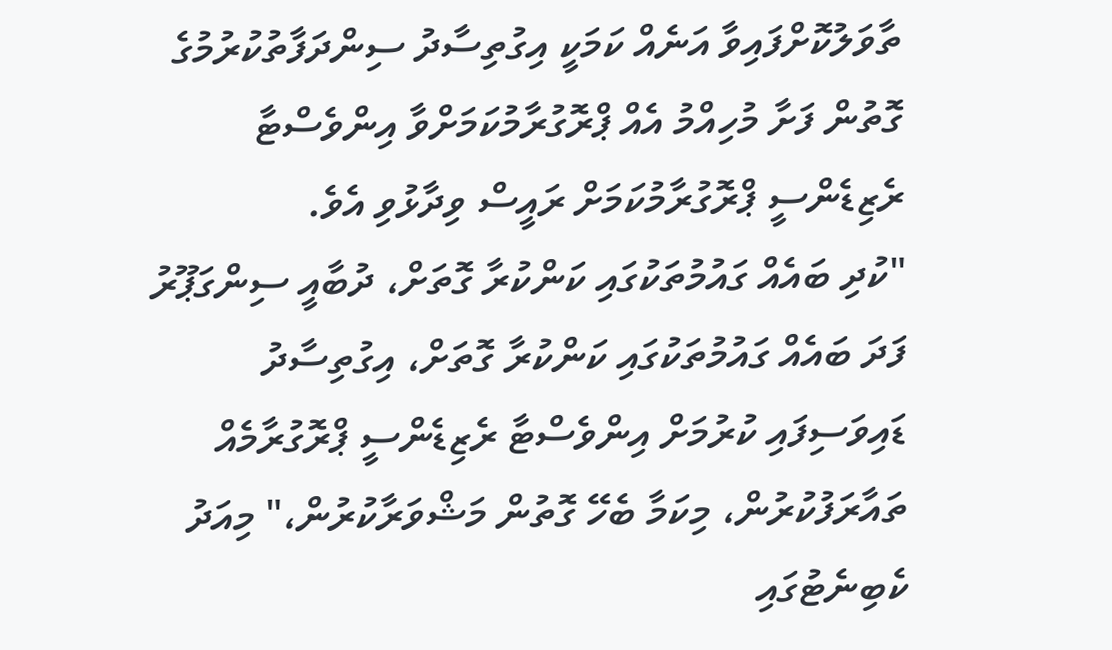ތާވަލުކޮށްފައިވާ އަނެއް ކަމަކީ އިގުތިސާދު ސިންދަފާތުކުރުމުގެ ގޮތުން ފަށާ މުހިއްމު އެއް ޕްރޮގުރާމުކަމަށްވާ އިންވެސްޓާ ރެޒިޑެންސީ ޕްރޮގުރާމުކަމަށް ރައީސް ވިދާޅުވި އެވެ.
"ކުދި ބައެއް ގައުމުތަކުގައި ކަންކުރާ ގޮތަށް، ދުބާއީ ސިންގަޕޫރު ފަދަ ބައެއް ގައުމުތަކުގައި ކަންކުރާ ގޮތަށް، އިގުތިސާދު ޑައިވަސިފައި ކުރުމަށް އިންވެސްޓާ ރެޒިޑެންސީ ޕްރޮގުރާމެއް ތައާރަފުކުރުން، މިކަމާ ބެހޭ ގޮތުން މަޝްވަރާކުރުން،" މިއަދު ކެބިނެޓުގައި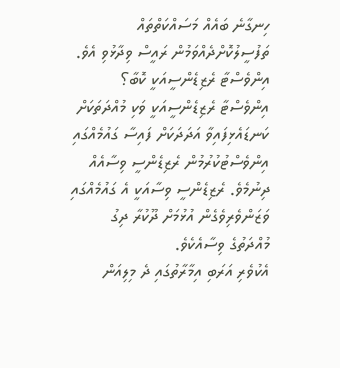ހިނގާނެ ބައެއް މަސައްކަތްތައް ތަފުސީލުކޮށްދެއްވަމުން ރައީސް ވިދާޅުވި އެވެ.
އިންވެސްޓާ ރެޒިޑެންސީއަކީ ކޮބާ؟
އިންވެސްޓާ ރެޒިޑެންސީއަކީ ވަކި މުއްދަތަކަށް ކަނޑައެޅިފައިވާ އަދަދަކަށް ފައިސާ ގައުމެއްގައި އިންވެސްޓުކުރުމުން ރެޒިޑެންސީ ވިސާއެއް ދިނުމެވެ. ރެޒިޑެންސީ ވިސާއަކީ އެ ގައުމެއްގައި ވަޒަންވެރިވެގެން އުޅުމަށް ދޫކުރާ ދިގު މުއްދަތުގެ ވިސާއެކެވެ.
އެކުވެރި އަރަބި އިމާރާތުގައި ދެ މިލިއަން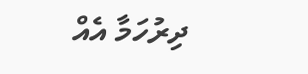ދިރުހަމާ އެއް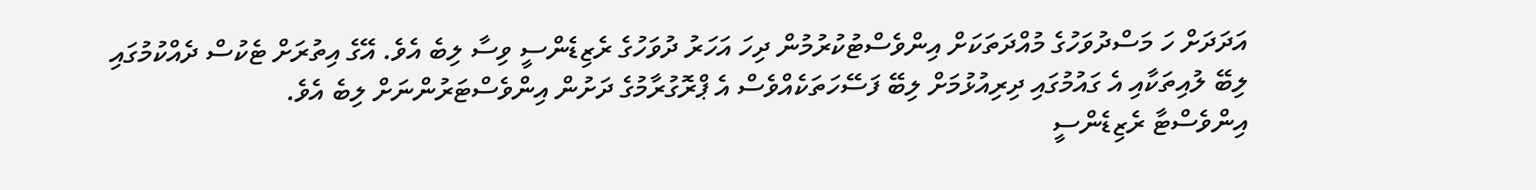އަދަދަށް ހަ މަސްދުވަހުގެ މުއްދަތަކަށް އިންވެސްޓުކުރުމުން ދިހަ އަހަރު ދުވަހުގެ ރެޒިޑެންސީ ވިސާ ލިބެ އެވެ. އޭގެ އިތުރަށް ޓެކުސް ދެއްކުމުގައި ލިބޭ ލުއިތަކާއި އެ ގައުމުގައި ދިރިއުޅުމަށް ލިބޭ ފަސޭހަތަކެއްވެސް އެ ޕްރޮގުރާމުގެ ދަށުން އިންވެސްޓަރުންނަށް ލިބެ އެވެ.
އިންވެސްޓާ ރެޒިޑެންސީ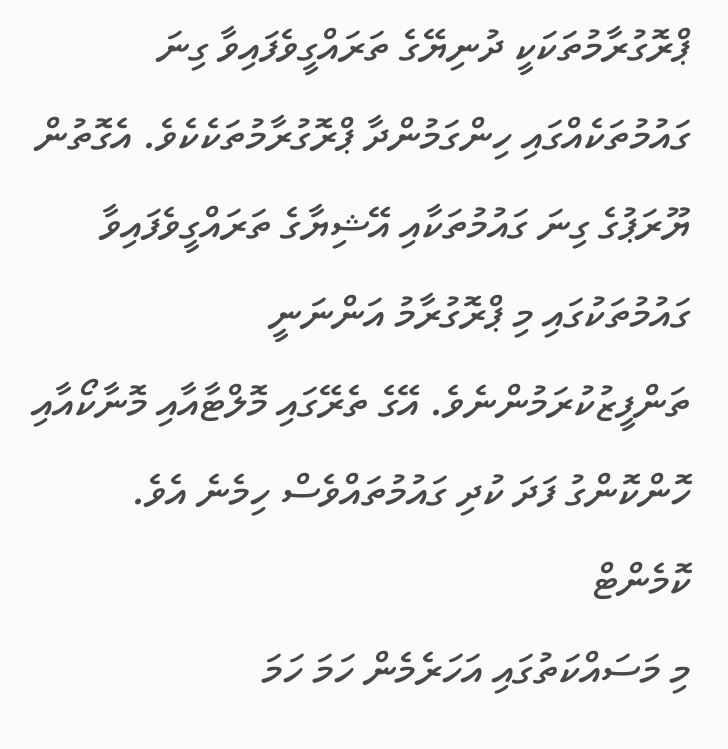ޕްރޮގުރާމުތަކަކީ ދުނިޔޭގެ ތަރައްގީވެފައިވާ ގިނަ ގައުމުތަކެއްގައި ހިންގަމުންދާ ޕްރޮގުރާމުތަކެކެވެ. އެގޮތުން ޔޫރަޕުގެ ގިނަ ގައުމުތަކާއި އޭޝިޔާގެ ތަރައްގީވެފައިވާ ގައުމުތަކުގައި މި ޕްރޮގުރާމު އަންނަނީ ތަންފީޒުކުރަމުންނެވެ. އޭގެ ތެރޭގައި މޮލްޓާއާއި މޮނާކޯއާއި ހޮންކޮންގު ފަދަ ކުދި ގައުމުތައްވެސް ހިމެނެ އެވެ.
ކޮމެންޓް
މި މަސައްކަތުގައި އަހަރެމެން ހަމަ ހަމަ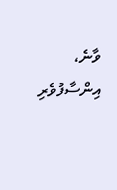ވާނެ، އިންސާފުވެރި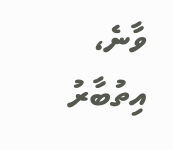ވާނެ، އިތުބާރު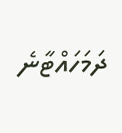ދަމަހައްޓާނެ